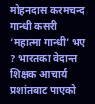मोहनदास करमचन्द गान्धी कसरी ‘महात्मा गान्धी’ भए ? भारतका वेदान्त शिक्षक आचार्य प्रशांतबाट पाएको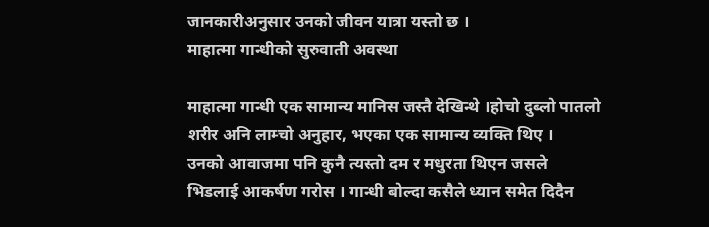जानकारीअनुसार उनको जीवन यात्रा यस्तो छ ।
माहात्मा गान्धीको सुरुवाती अवस्था

माहात्मा गान्धी एक सामान्य मानिस जस्तै देखिन्थे ।होचो दुब्लो पातलो शरीर अनि लाम्चो अनुहार, भएका एक सामान्य व्यक्ति थिए ।
उनको आवाजमा पनि कुनै त्यस्तो दम र मधुरता थिएन जसले भिडलाई आकर्षण गरोस । गान्धी बोल्दा कसैले ध्यान समेत दिदैन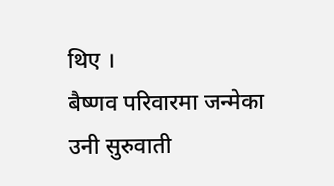थिए ।
बैष्णव परिवारमा जन्मेका उनी सुरुवाती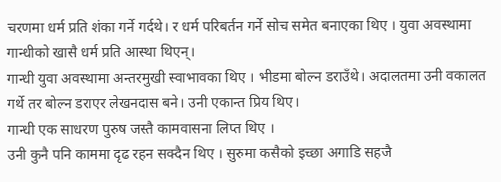चरणमा धर्म प्रति शंका गर्ने गर्दथे। र धर्म परिबर्तन गर्ने सोच समेत बनाएका थिए । युवा अवस्थामा गान्धीको खासै धर्म प्रति आस्था थिएन्।
गान्धी युवा अवस्थामा अन्तरमुखी स्वाभावका थिए । भीडमा बोल्न डराउँथे। अदालतमा उनी वकालत गर्थे तर बोल्न डराएर लेखनदास बने। उनी एकान्त प्रिय थिए।
गान्धी एक साधरण पुरुष जस्तै कामवासना लिप्त थिए ।
उनी कुनै पनि काममा दृढ रहन सक्दैन थिए । सुरुमा कसैको इच्छा अगाडि सहजै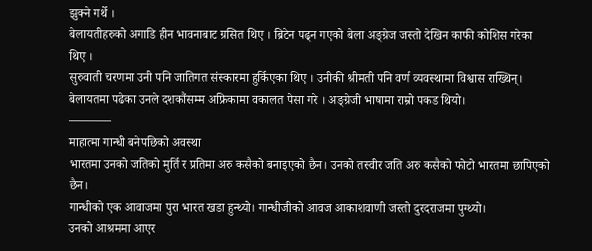झुक्ने गर्थे ।
बेलायतीहरुको अगाडि हीन भावनाबाट ग्रसित थिए । ब्रिटेन पढ्न गएको बेला अङ्ग्रेज जस्तो देखिन काफी कोशिस गरेका थिए ।
सुरुवाती चरणमा उनी पनि जातिगत संस्कारमा हुर्किएका थिए । उनीकी श्रीमती पनि वर्ण व्यवस्थामा विश्वास राख्थिन्।
बेलायतमा पढेका उनले दशकौंसम्म अफ्रिकामा वकालत पेसा गरे । अङ्ग्रेजी भाषामा राम्रो पकड थियो।
———–
माहात्मा गान्धी बनेपछिको अवस्था
भारतमा उनको जतिको मुर्ति र प्रतिमा अरु कसैको बनाइएको छैन। उनको तस्वीर जति अरु कसैको फोटो भारतमा छापिएको छैन।
गान्धीको एक आवाजमा पुरा भारत खडा हुन्थ्यो। गान्धीजीको आवज आकाशवाणी जस्तो दुरदराजमा पुग्थ्यो।
उनको आश्रममा आएर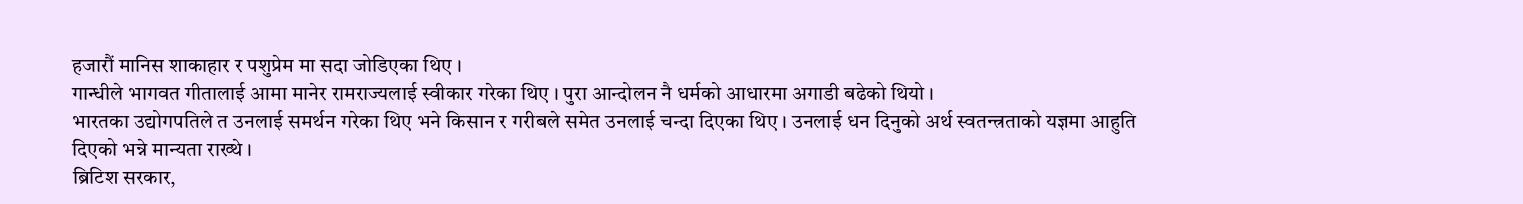हजारौं मानिस शाकाहार र पशुप्रेम मा सदा जोडिएका थिए ।
गान्धीले भागवत गीतालाई आमा मानेर रामराज्यलाई स्वीकार गरेका थिए । पुरा आन्दोलन नै धर्मको आधारमा अगाडी बढेको थियो ।
भारतका उद्योगपतिले त उनलाई समर्थन गरेका थिए भने किसान र गरीबले समेत उनलाई चन्दा दिएका थिए । उनलाई धन दिनुको अर्थ स्वतन्त्रताको यज्ञमा आहुति दिएको भन्ने मान्यता राख्थे ।
ब्रिटिश सरकार,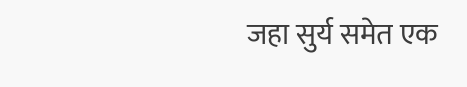जहा सुर्य समेत एक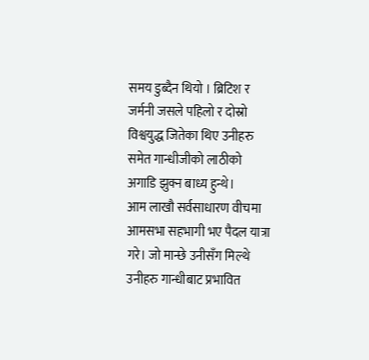समय डुब्दैन थियो । ब्रिटिश र जर्मनी जसले पहिलो र दोस्रो विश्वयुद्ध जितेका थिए उनीहरु समेत गान्धीजीको लाठीको अगाडि झुक्न बाध्य हुन्थे।
आम लाखौ सर्वसाधारण वीचमा आमसभा सहभागी भए पैदल यात्रा गरे। जो मान्छे उनीसँग मिल्थे उनीहरु गान्धीबाट प्रभावित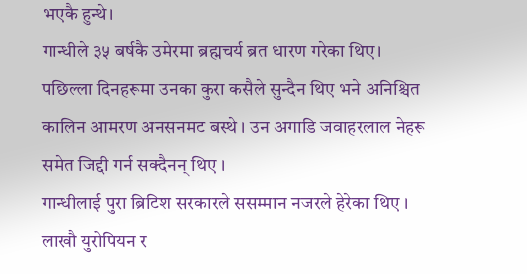भएकै हुन्थे।
गान्धीले ३५ बर्षकै उमेरमा ब्रह्मचर्य ब्रत धारण गरेका थिए।
पछिल्ला दिनहरूमा उनका कुरा कसैले सुन्दैन थिए भने अनिश्चित कालिन आमरण अनसनमट बस्थे । उन अगाडि जवाहरलाल नेहरू समेत जिद्दी गर्न सक्दैनन् थिए ।
गान्धीलाई पुरा ब्रिटिश सरकारले ससम्मान नजरले हेरेका थिए । लाखौ युरोपियन र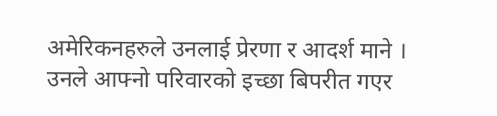अमेरिकनहरुले उनलाई प्रेरणा र आदर्श माने ।
उनले आफ्नो परिवारको इच्छा बिपरीत गएर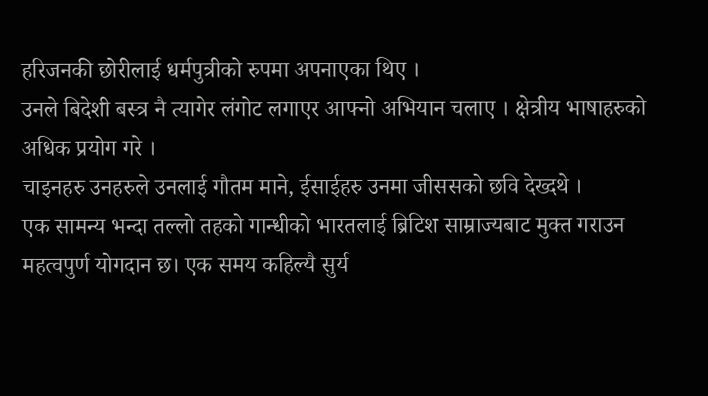हरिजनकी छोरीलाई धर्मपुत्रीको रुपमा अपनाएका थिए ।
उनले बिदेशी बस्त्र नै त्यागेर लंगोट लगाएर आफ्नो अभियान चलाए । क्षेत्रीय भाषाहरुको अधिक प्रयोग गरे ।
चाइनहरु उनहरुले उनलाई गौतम माने, ईसाईहरु उनमा जीससको छवि देख्दथे ।
एक सामन्य भन्दा तल्लो तहको गान्धीको भारतलाई ब्रिटिश साम्राज्यबाट मुक्त गराउन महत्वपुर्ण योगदान छ। एक समय कहिल्यै सुर्य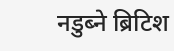नडुब्ने ब्रिटिश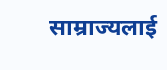साम्राज्यलाई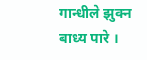गान्धीले झुक्न बाध्य पारे ।